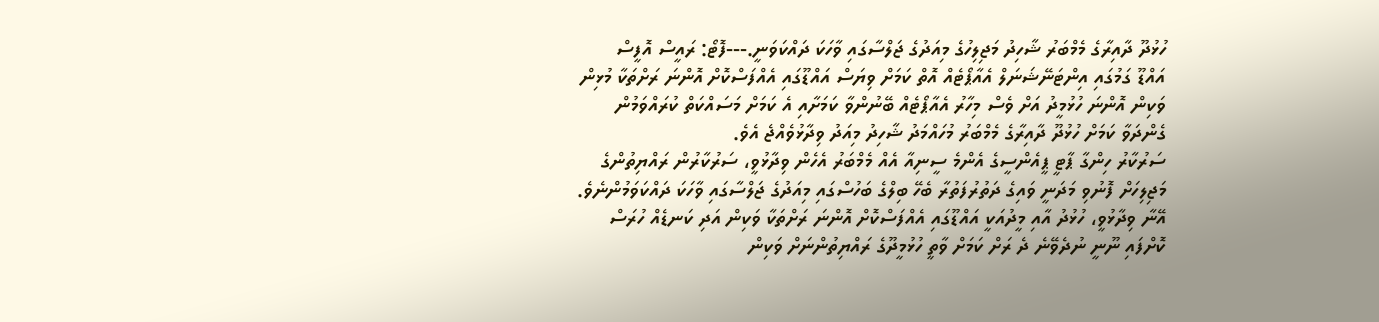ހުޅުދޫ ދާއިރާގެ މެމްބަރު ޝާހިދު މަޖިލިހުގެ މިއަދުގެ ޖަލްސާގައި ވާހަކަ ދައްކަވަނީ.---ފޮޓޯ: ރައީސް އޮފީސް
އައްޑޫ ގަމުގައި އިންޓަނޭޝަނަލް އެއާޕޯޓެއް އޮތް ކަމަށް ވިޔަސް އައްޑޫގައި އެއްފަސްކޮށް އޮންނަ ރަށްތަކާ މުޅިން ވަކިން އޮންނަ ހުޅުމީދު އަށް ވެސް މިހާރު އެއާޕޯޓެއް ބޭނުންވާ ކަމަށާއި އެ ކަމަށް މަސައްކަތް ކުރައްވަމުން ގެންދަވާ ކަމަށް ހުޅުދޫ ދާއިރާގެ މެމްބަރު މުހައްމަދު ޝާހިދު މިއަދު ވިދާޅުވެއްޖެ އެވެ.
ސަރުކާރު ހިންގާ ޕާޓީ ޕީއެންސީގެ އެންމެ ސީނިއާ އެއް މެމްބަރު އެހެން ވިދާޅުވީ، ސަރުކާރުން ރައްޔިތުންގެ މަޖިލިހަށް ފޮނުވި މަދަނީ ވައިގެ ދަތުރުފަތުރާ ބެހޭ ބިލްގެ ބަހުސްގައި މިއަދުގެ ޖަލްސާގައި ވާހަކަ ދައްކަވަމުންނެވެ.
އޭނާ ވިދާޅުވީ، ހުޅުދު އާއި މީދުއަކީ އައްޑޫގައި އެއްފަސްކޮށް އޮންނަ ރަށްތަކާ ވަކިން އަދި ކަނޑެއް ހުރަސް ކޮށްފައި ނޫނީ ނުދެވޭނެ ދެ ރަށް ކަމަށް ވާތީ ހުޅުމީދޫގެ ރައްޔިތުންނަށް ވަކިން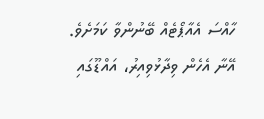ހާއްސަ އެއާޕޯޓެއް ބޭނުންވާ ކަމަށެވެ.
އޭނާ އެހެން ވިދާޅުވިއިރު، އައްޑޫގައި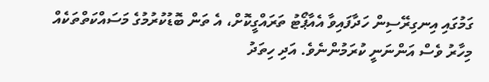ގަމުގައި އިނގިރޭސިން ހަދާފައިވާ އެއާޕޯޓު ތަރައްގީކޮށް، އެ ތަން ބޮޑުކުރުމުގެ މަސައްކަތްތަކެއް މިހާރު ވެސް އަންނަނީ ކުރަމުންނެވެ. އަދި ހިތަދު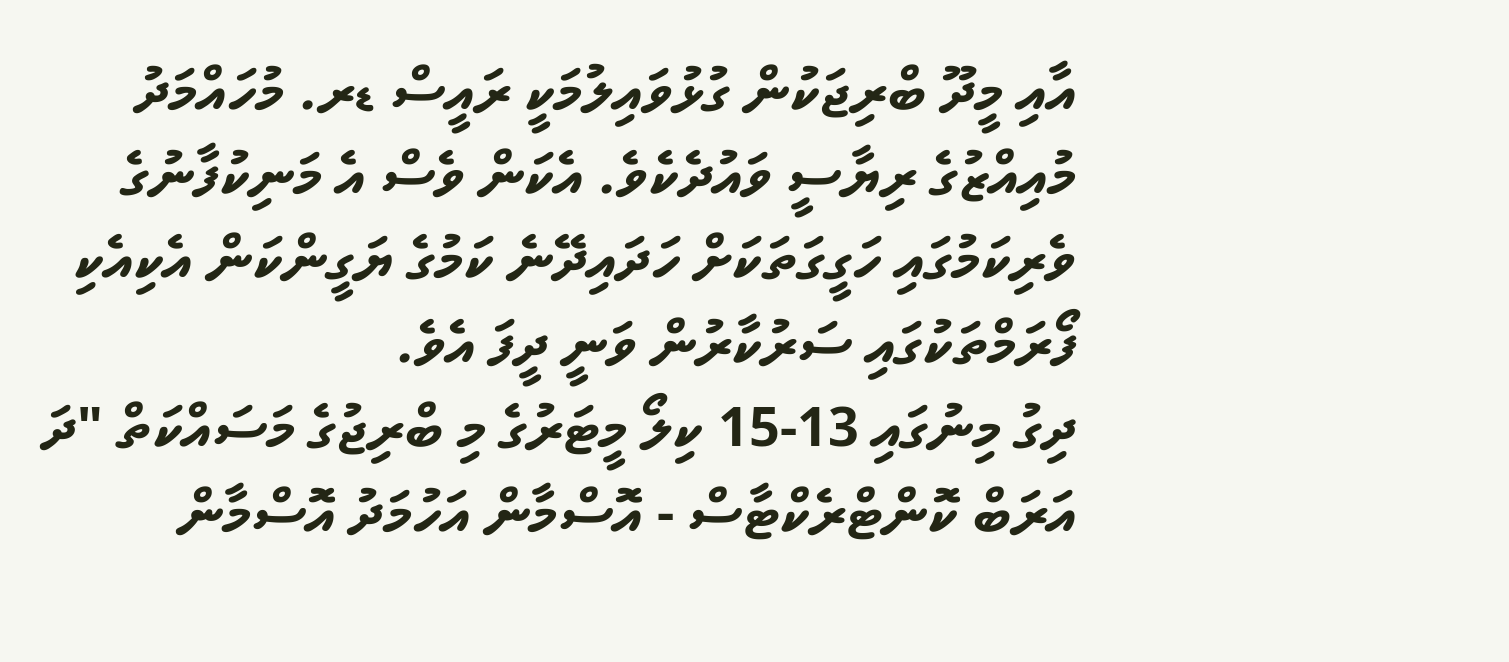އާއި މީދޫ ބްރިޖަކުން ގުޅުވައިލުމަކީ ރައީސް ޑރ. މުހައްމަދު މުއިއްޒުގެ ރިޔާސީ ވައުދެކެވެ. އެކަން ވެސް އެ މަނިކުފާނުގެ ވެރިކަމުގައި ހަގީގަތަކަށް ހަދައިދޭނެ ކަމުގެ ޔަގީންކަން އެކިއެކި ފޯރަމްތަކުގައި ސަރުކާރުން ވަނީ ދީފަ އެވެ.
ދިގު މިނުގައި 13-15 ކިލޯ މީޓަރުގެ މި ބްރިޖުގެ މަސައްކަތް "ދަ އަރަބް ކޮންޓްރެކްޓާސް - އޮސްމާން އަހުމަދު އޮސްމާން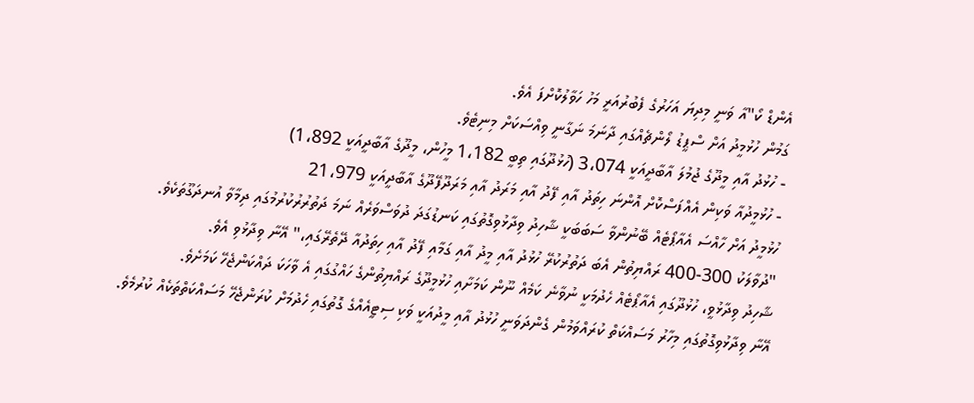އެންޑް ކޯ"އާ ވަނީ މިދިޔަ އަހަރުގެ ފެބުރުއަރީ މަހު ހަވާލުކޮށްފަ އެވެ.
ގަމުން ހުޅުމީދު އަށް ސްޕީޑު ލޯންޗެއްގައި ދާނަމަ ނަގާނީ ވިއްސަކަށް މިނިޓެވެ.
- ހުޅުދު އާއި މީދޫގެ ޖުމުލަ އާބާދީއަކީ 3،074 (ހުޅުދޫގައި ތިބީ 1،182 މީހުން، މީދޫގެ އާބާދީއަކީ 1،892)
- ހުޅުމީދުއާ ވަކިން އެއްފަސްކޮށް އޮންނަ ހިތަދު އާއި ފޭދު އާއި މަރަދު އާއި މަރަދޫފޭދޫގެ އާބާދީއަކީ 21،979
ހުޅުމީދު އަށް ހާއްސަ އެއާޕޯޓެއް ބޭނުންވާ ސަބަބަކީ ޝާހިދު ވިދާޅުވިގޮތުގައި ކަނޑުގަދަ ދުވަސްވަރެއް ނަމަ ދަތުރުރުކުރުމުގައި ދިމާވާ އުނދަގޫތަކެވެ.
"ދުވާލަކު 300-400 ރައްޔިތުން އެބަ ދަތުރުކުރޭ ހުޅުދު އާއި މީދު އާއި ގަމާއި ފޭދު އާއި ހިތަދުއާ ދޭތެރޭގައި،" އޭނާ ވިދާޅުވި އެވެ.
ޝާހިދު ވިދާޅުވީ، ހުޅުދޫގައި އެއާޕޯޓެއް ހެދުމަކީ ނުވާނެ ކަމެއް ނޫން ކަމަށާއި ހުޅުމީދޫގެ ރައްޔިތުންގެ ހައްގުގައި އެ ވާހަކަ ދައްކަންޖެހޭ ކަމަށެވެ.
އޭނާ ވިދާޅުވިގޮތުގައި މިހާރު މަސައްކަތް ކުރައްވަމުން ގެންދަވަނީ ހުޅުދު އާއި މީދުއަކީ ވަކި ސިޓީއެއްގެ ގޮތުގައި ހެދުމަށް ކުރަންޖެހޭ މަސައްކަތްތަކެއް ކުރުމެވެ.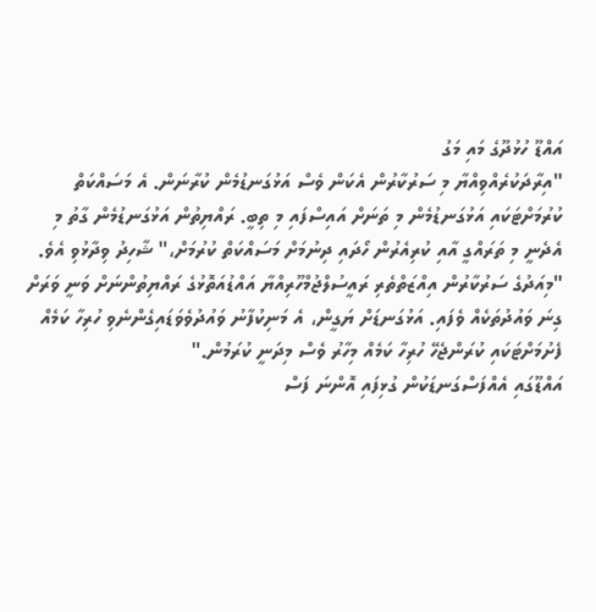އައްޑޫ ހުޅުދޫގެ މައި މަގު
"އިރާދަކުރެއްވިއްޔާ މި ސަރުކާރުން އެކަން ވެސް އަޅުގަނޑުމެން ކުރާނަން. އެ މަސައްކަތް ކުރުމަށްޓަކައި އަޅުގަނޑުމެން މި ތަނަށް އައިސްފައި މި ތިބީ. ރައްޔިތުން އަޅުގަނޑުމެން ގާތު މި އެދެނީ މި ތަރައްގީ އާއި ކުރިއެރުން ހޯދައި ދިނުމަށް މަސައްކަތް ކުރުމަށް،" ޝާހިދު ވިދާޅުވި އެވެ.
"މިއަދުގެ ސަރުކާރުން އިއްޒަތްތެރި ރައީސުލްޖުމްހޫރިއްޔާ އައްޑުއަތޮޅުގެ ރައްޔިތުންނަށް ވަނީ ވަރަށް ގިނަ ވައުދުތަކެއް ވެފައި. އަޅުގަނޑަށް ޔަގީން، އެ މަނިކުފާނު ވައުދުވެވަޑައިގެންނެވި ހުރިހާ ކަމެއް ފެށުމަށްޓަކައި ކުރަންޖެހޭ ހުރިހާ ކަމެއް މިހާރު ވެސް މިދަނީ ކުރަމުން."
އައްޑޫގައި އެއްފަސްގަނޑަކުން ގުޅިފައި އޮންނަ ފަސް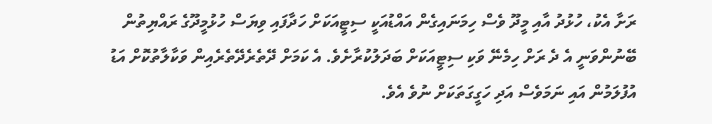ރަށާ އެކު، ހުޅުދު އާއި މީދޫ ވެސް ހިމަނައިގެން އައްޑުއަކީ ސިޓީއަކަށް ހަދާފައި ވިޔަސް ހުޅުމީދޫގެ ރައްޔިތުން ބޭނުންވަނީ އެ ދެ ރަށް ހިމެނޭ ވަކި ސިޓީއަކަށް ބަދަލުކުރާށެވެ. އެ ކަމަށް ދޭތެރެދޭތެރެއިން ވަކާލާތުކޮށް އަޑު އުފުލަމުން އައި ނަމަވެސް އަދި ހަގީގަތަކަށް ނުވެ އެވެ.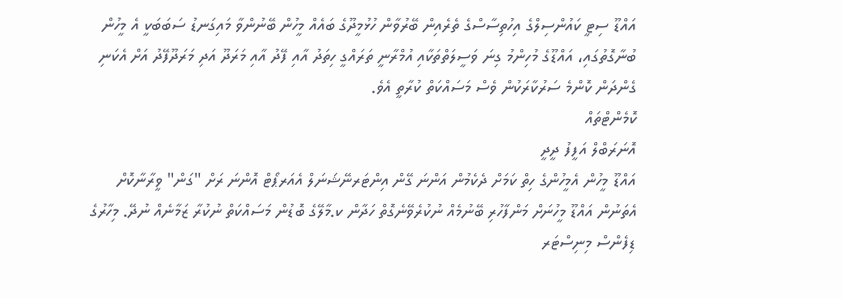އައްޑޫ ސިޓީ ކައުންސިލްގެ އިހުތިސާސްގެ ތެރެއިން ބޭރުވާން ހުޅުމީދޫގެ ބައެއް މީހުން ބޭނުންވާ މައިގަނޑު ސަބަބަކީ އެ މީހުން ބުނާގޮތުގައި، އައްޑޫގެ މުހިންމު ގިނަ ވަސީލަތްތަކާއި އުމްރާނީ ތަރައްގީ ހިތަދު އާއި ފޭދު އާއި މަރަދޫ އަދި މަރަދޫފޭދު އަށް އެކަނި ގެންދަން ކޮންމެ ސަރުކާރަކުން ވެސް މަސައްކަތް ކުރާތީ އެވެ.
ކޮމެންޓްތައް
އޮނަރަބްލް އަފީފު ދީދީ
އައްޑޫ މީހުން އެމީހުންގެ ހިތް ކަމަށް ދެކެމުން އަންނަ ގޭން އިންޓަރނޭޝަނަލް އެއަރޕޯޓް އޮންނަ ރަށް "ގަން" ވީރާނާކޮށް އެތަނުން އައްޑޫ މީހުނަށް މަންފާހުރި ބޭނުމެއް ނުކުރެވޭނެގޮތް ހަދާން ކ.މާލޭގެ ބޮޑުން މަސައްކަތް ނުކުރާ ޒަމާނެއް ނުދޭ. މިހާރުގެ ޑިފެންސް މިނިސްޓަރ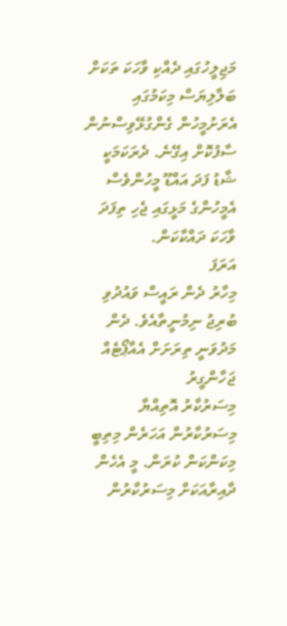މަޖިލީހުގައި ދެއްކި ވާހަކަ ތަކަށް ބަލާލިޔަސް މިކަމުގައި އެރަށުމީހުން ގެންގުޅޭވިސްނުން ސާފުކޮށް އިގޭނެ. ދެރަކަމަކީ ޝާޑު ފަދަ އައްޑޫ މީހުންވެސް އެމީހުންގެ މަޅީގައި ޖެހި ތިފަދަ ވާހަކަ ދައްކާކަން.
އަރަފަ
މިހާރު ދެން ރައީސް ވައުދުވި ބުރިޖު ނިމުނީތާއެވެ. ދެން މަދުވަނީ ތިރަށަށް އެއާޕޯޓެއް
ޖަހާންގީރު
މިސަރުކާރު އޮތިއްޔާ މިސަރުކާރުން އަހަރެން މިތިބީ މިކަންކަން ކުރަން. މީ އެހެން ދާއިރާއަކަށް މިސަރުކާރުން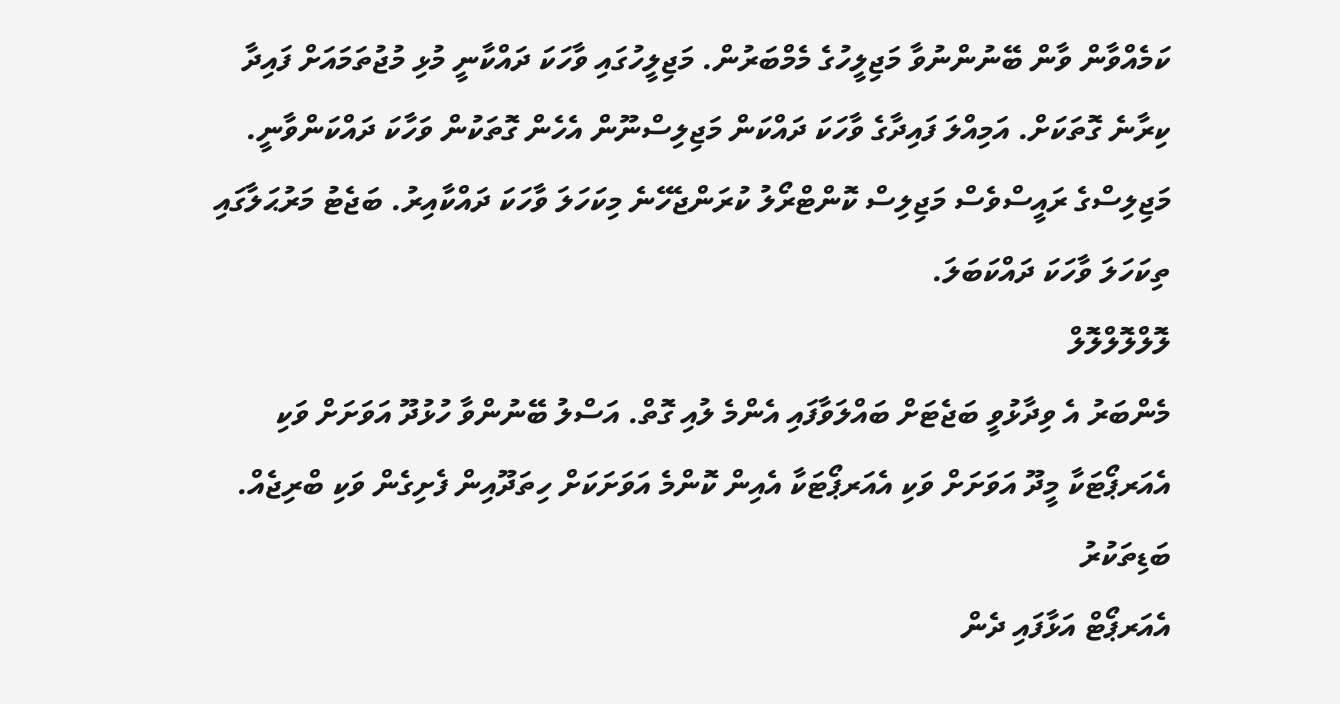ކަމެއްވާން ވާން ބޭނުންނުވާ މަޖިލީހުގެ މެމްބަރުން. މަޖިލީހުގައި ވާހަކަ ދައްކާނީ މުޅި މުޖުތަމައަށް ފައިދާ ކިރާނެ ގޮތަކަށް. އަމިއްލަ ފައިދާގެ ވާހަކަ ދައްކަން މަޖިލިސްނޫން އެހެން ގޮތަކުން ވަހާކަ ދައްކަންވާނީ. މަޖިލިސްގެ ރައީސްވެސް މަޖިލިސް ކޮންޓްރޯލު ކުރަންޖެހޭނެ މިކަހަލަ ވާހަކަ ދައްކާއިރު. ބަޖެޓު މަރުޙަލާގައި ތިކަހަލަ ވާހަކަ ދައްކަބަލަ.
ލޮލްލޮލްލޮލް
މެންބަރު އެ ވިދާޅުވީ ބަޖެޓަށް ބައްލަވާފައި އެންމެ ލުއި ގޮތް. އަސްލު ބޭނުންވާ ހުޅުދޫ އަވަށަށް ވަކި އެއަރޕޯޓަކާ މީދޫ އަވަށަށް ވަކި އެއަރޕޯޓަކާ އެއިން ކޮންމެ އަވަށަކަށް ހިތަދޫއިން ފެށިގެން ވަކި ބްރިޖެއް.
ބަޑިތަކުރު
އެއަރޕޯޓް އަޅާފައި ދެން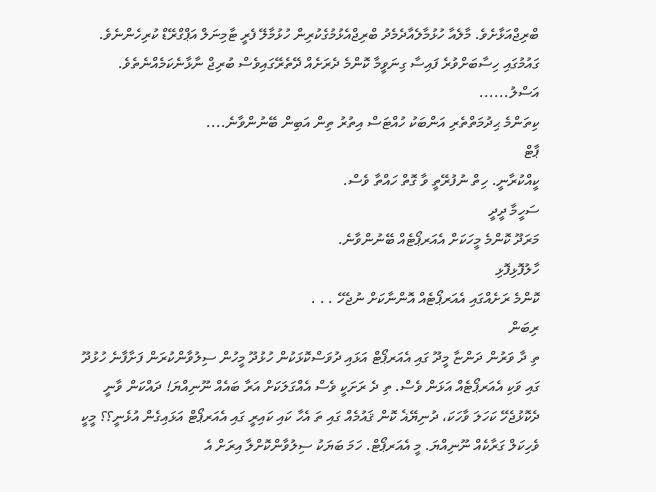ބްރިޖްއަޅާށެވެ. މާލެއާ ހުޅުމާލެއާދެމެދު ބްރިޖްއެޅުމުގެކުރިން ހުޅުމާލޭ ފެރީ ޓާމިނަލް އަޕްގްރޭޑް ކުރިހެންނެވެ. ގައުމުގައި ހިސާބަށްވުރެ ފައިސާ ގިނަވީމާ ކޮންމެ ދެރަށެއް ދޭތެރޭގައިވެސް ބުރިޖް ނާޅާނެކަމެއްނެތެވެ.
އަސްލު......
ކިތަންމެ ޙިދުމަތްތެރި އަންބަކު ހުއްޓަސް އިތުރު ތިން އަބިން ބޭނުންވާނެ....
ޕާޓް
ކީއްކުރާނީ. ހިތް ނުފުރޭތީ ވާ ގޮތް ހައްތާ ވެސް.
ސަހީމާ ދީދީ
މަރަދޫ ކޮންމެ މީހަކަށް އެއަރޕޯޓެއް ބޭނުންވާނެ.
ހާލުފޮޅިފޮޅި
ކޮންމެ ރަށެއްގައި އެއަރޕޯޓެއް އޮންނާކަށް ނުޖެހޭ . . .
ރިބަން
ތި ދާ ވަރުން ދަންޏާ މީދޫ ގައި އެއަރޕޯޓް އަޅައި ދުވަސްކޮޅަކުން ހުޅުދޫ މީހުން ސިލުވާންކުރަން ފަށާފާނެ ހުޅުދޫ ގައި ވަކި އެއަރޕޯޓެއް އަޅަން ވެސް. ތި ދެ ރަށަކީ ވެސް އެއްގަލަކަށް އަރާ ބައެއް ނޫނިއްޔަ! ދައްކަން ވާނީ ދެކޮޅުޖެހޭ ކަހަލަ ވާހަކަ، ދުނިޔޭޣެ ކޮން ޤައުމެއް ގައި ތަ އެހާ ކައި ކައިރީ ގައި އެއަރޕޯޓް އަޅައިގެން އުޅެނީ؟؟ މީކީ ވެހިކަލް ގަރާކެއް ނޫނިއްޔަ. މީ އެއަރޕޯޓް. ހަމަ ބަޔަކު ސިލުވާންކޮށްލާ އިރަށް އެ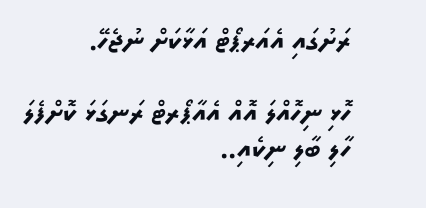ރަށުގައި އެއަރޕޯޓް އަޅާކަށް ނުޖެހޭ.

ހޮޅި ނިހޮއްލަ އޮއް އެއާޕޯރޓް ރަނގަޅަ ކޮށްފެލަ ހާލި ބާލި ނިކެއި..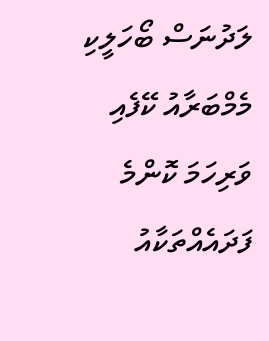ލަދުނަސް ބޯހަލީކި މެމްބަރާއު ކޭފެއި ވަރިހަމަ ކޮންމެ ފަދައެއްތަކާއު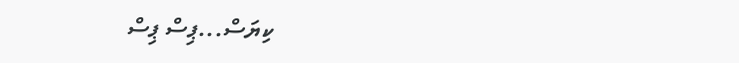ކިޔަސް...ޕިސް ޕިސް